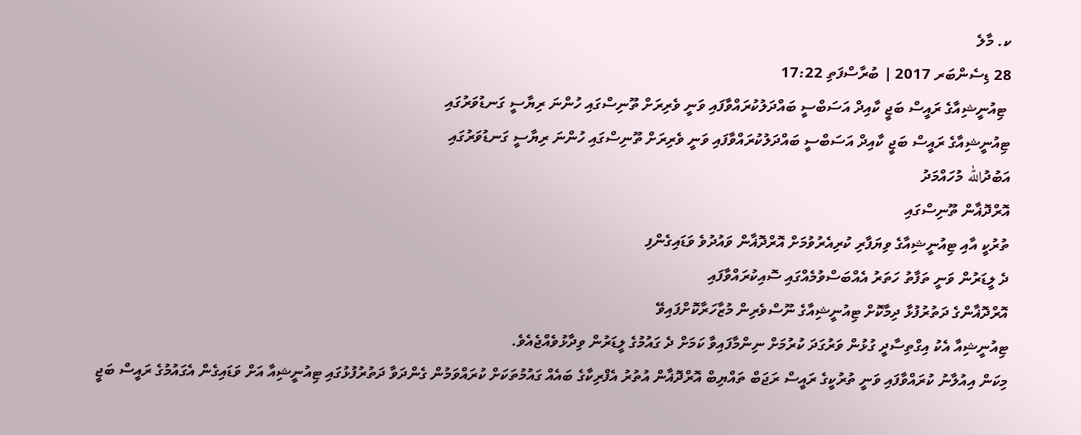ކ. މާލެ
28 ޑިސެންބަރ 2017 | ބުރާސްފަތި 17:22
 ޓިއުނީޝިއާގެ ރައީސް ބަޖީ ކާއިދް އަސަބްސީ ބައްދަލުކުރައްވާފައި ވަނީ ވެރިރަށް ތޫނިސްގައި ހުންނަ ރިޔާސީ ގަނޑުވަރުގައި
ޓިއުނީޝިއާގެ ރައީސް ބަޖީ ކާއިދް އަސަބްސީ ބައްދަލުކުރައްވާފައި ވަނީ ވެރިރަށް ތޫނިސްގައި ހުންނަ ރިޔާސީ ގަނޑުވަރުގައި
އަބުދުالله މުހައްމަދު
އޮރްދޮޣާން ތޫނިސްގައި
ތުރުކީ އާއި ޓިއުނީޝިއާގެ ވިޔަފާރި ކުރިއެރުވުމަށް އޮރްދޮޣާން ވައުދުވެ ވަޑައިގެންފި
ދެ ލީޑަރުން ވަނީ ތަފާތު ހަތަރު އެއްބަސްވުމެއްގައި ސޮއިކުރައްވާފައި
އޮރްދޮޣާންގެ ދަތުރުފުޅާ ދިމާކޮށް ޓިއުނީޝިއާގެ ނޫސްވެރިން މުޒާހަރާކޮށްފައިވޭ
ޓިއުނީޝިއާ އެކު އިގްތިސާދީ ގުޅުން ވަރުގަދަ ކުރުމަށް ނިންމާފައިވާ ކަމަށް ދެ ގައުމުގެ ލީޑަރުން ވިދާޅުވެއްޖެއެވެ.
މިކަން އިއުލާނު ކުރައްވާފައި ވަނީ ތުރުކީގެ ރައީސް ރަޖަބް ތައްޔިބް އޮރްދޮޣާން އުތުރު އެފްރިކާގެ ބައެއް ގައުމުތަކަށް ކުރައްވަމުން ގެންދަވާ ދަތުރުފުޅުގައި ޓިއުނީޝިއާ އަށް ވަޑައިގެން އެގައުމުގެ ރައީސް ބަޖީ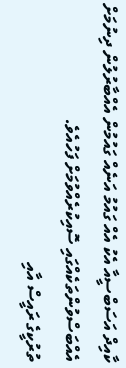ކާއިދް އަސަބްސީއާ އެކު އެއް ގައުމު އަނެއް ގައުމުން އެއްބާރުލުން ދިނުމަށް އެއްބަސްވުންތަކެއްގައި ސޮއިކުރެއްވުމަށް ފަހުއެވެ.
ތުރުކީގެ ރައީސް އާއި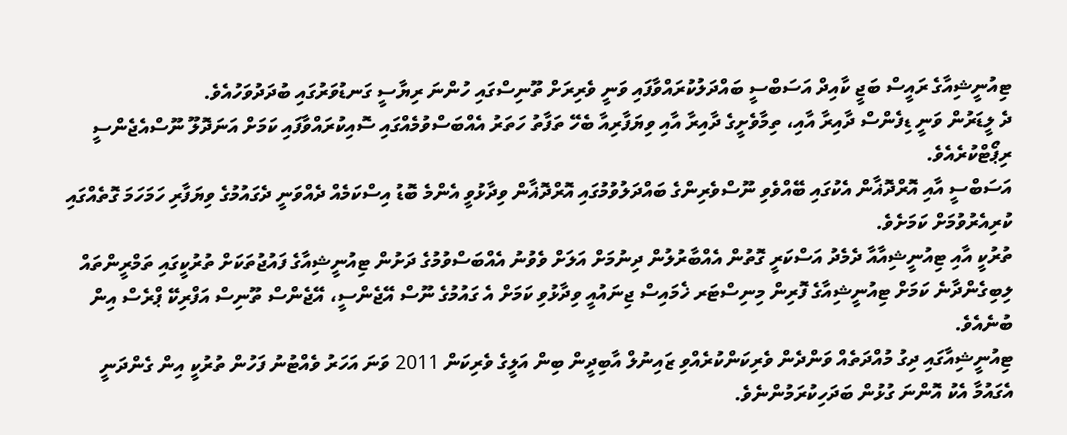ޓިއުނީޝިއާގެ ރައީސް ބަޖީ ކާއިދް އަސަބްސީ ބައްދަލުކުރައްވާފައި ވަނީ ވެރިރަށް ތޫނިސްގައި ހުންނަ ރިޔާސީ ގަނޑުވަރުގައި ބުދަދުވަހުއެވެ.
ދެ ލީޑަރުން ވަނީ ޑިފެންސް ދާއިރާ އާއި، ތިމާވެށީގެ ދާއިރާ އާއި ވިޔަފާރިއާ ބެހޭ ތަފާތު ހަތަރު އެއްބަސްވުމެއްގައި ސޮއިކުރައްވާފައި ކަމަށް އަނަދޮލޫ ނޫސްއެޖެންސީ ރިޕޯޓްކުރެއެވެ.
އަސަބްސީ އާއި އޮރްދޮޣާން އެކުގައި ބޭއްވެވި ނޫސްވެރިންގެ ބައްދަލުވުމުގައި އޮރްދޮޣާން ވިދާޅުވީ އެންމެ ބޮޑު އިސްކަމެއް ދެއްވަނީ ދެގައުމުގެ ވިޔަފާރި ހަމަހަމަ ގޮތެއްގައި ކުރިއެރުވުމަށް ކަމަށެވެ.
ތުރުކީ އާއި ޓިއުނީޝިއާއާ ދެމެދު އަސްކަރީ ގޮތުން އެއްބާރުލުން ދިނުމަށް އަލަށް ވެވުނު އެއްބަސްވުމުގެ ދަށުން ޓިއުނީޝިއާގެ ފައުޖުތަކަށް ތުރުކީގައި ތަމްރީންތައް ލިބިގެންދާނެ ކަމަށް ޓިއުނީޝިއާގެ ފޮރިން މިނިސްޓަރ ޚެމައިސް ޖިނައުއީ ވިދާޅުވި ކަމަށް އެ ގައުމުގެ ނޫސް އޭޖެންސީ، އޭޖެންސް ތޫނިސް އަފްރިކޭ ޕްރެސް އިން ބުނެއެވެ.
ޓިއުނީޝިއާގައި ދިގު މުއްދަތެއް ވަންދެން ވެރިކަންކުރެއްވި ޒައިނުލް އާބިދީން ބިން އަލީގެ ވެރިކަން 2011 ވަނަ އަހަރު ވެއްޓުނު ފަހުން ތުރުކީ އިން ގެންދަނީ އެގައުމާ އެކު އޮންނަ ގުޅުން ބަދަހިކުރަމުންނެވެ.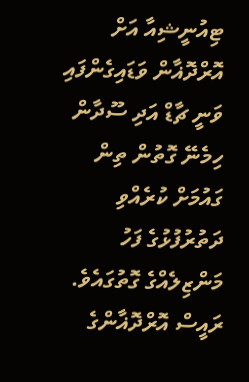ޓިއުނީޝިއާ އަށް އޮރްދޮޣާން ވަޑައިގެންފައި ވަނީ ޗާޑް އަދި ސޫދާން ހިމެނޭ ގޮތުން ތިން ގައުމަށް ކުރެއްވި ދަތުރުފުޅުގެ ފަހު މަންޒިލެއްގެ ގޮތުގައެވެ.
ރައީސް އޮރްދޮޣާންގެ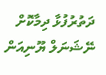ދަތުރުފުޅާ ދިމާކޮށް ނޭޝަނަލް ޔޫނިއަން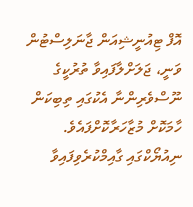އޮފް ޓިއުނީޝިއަން ޖާނަލިސްޓުން ވަނީ، ޖަލަށްލާފައިވާ ތުރުކީގެ ނޫސްވެރިންނާ އެކުގައި ތިބިކަން ހާމަކޮށް މުޒާހަރާކޮށްފައެވެ.
ނިއުޔޯކްގައި ގާއިމްކުރެވިފައިވާ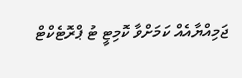ޖަމިއްޔާއެއް ކަމަށްވާ ކޮމިޓީ ޓު ޕްރޮޓެކްޓް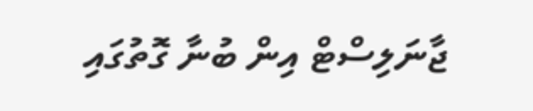ޖާނަލިސްޓް އިން ބުނާ ގޮތުގައި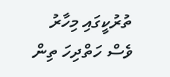ތުރުކީގައި މިހާރު ވެސް ހަތްދިހަ ތިން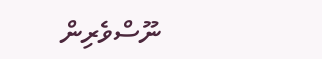ނޫސްވެރިން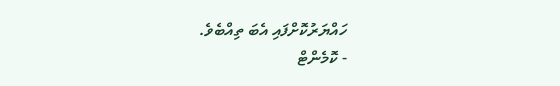ހައްޔަރުކޮށްފައި އެބަ ތިއްބެވެ.
- ކޮމެންޓް